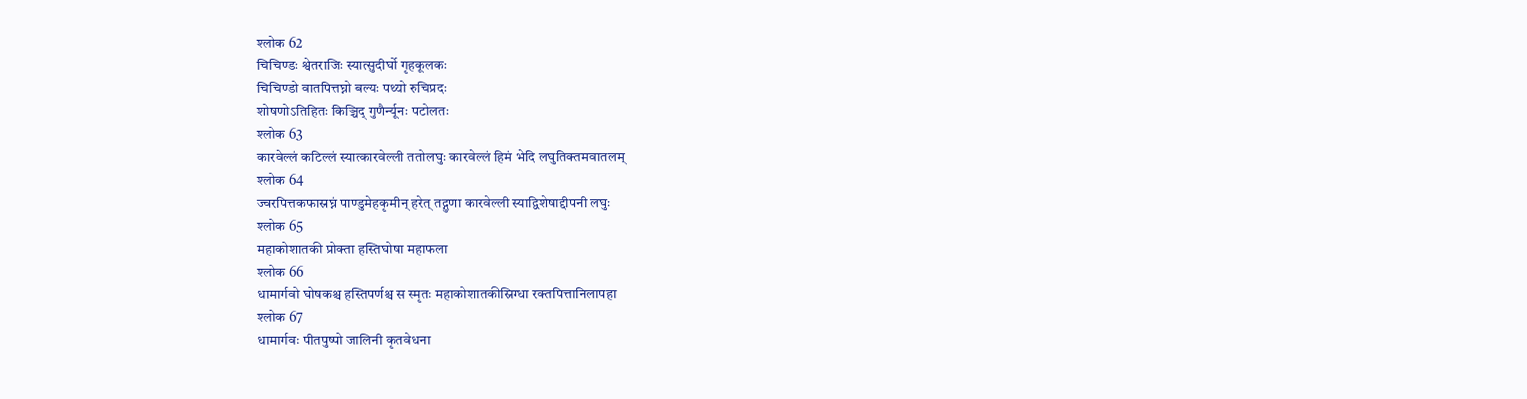श्लोक 62
चिचिण्डः श्वेतराजिः स्यात्सुदीर्घो गृहकूलकः
चिचिण्डो वातपित्तघ्नो बल्यः पथ्यो रुचिप्रदः
शोषणोऽतिहितः किञ्चिद् गुणैर्न्यूनः पटोलतः
श्लोक 63
कारवेल्लं कटिल्लं स्यात्कारवेल्ली ततोलघुः कारवेल्लं हिमं भेदि लघुतिक्तमवातलम्
श्लोक 64
ज्वरपित्तकफास्रघ्नं पाण्डुमेहकृमीन् हरेत् तद्गुणा कारवेल्ली स्याद्विशेषाद्दीपनी लघुः
श्लोक 65
महाकोशातकी प्रोक्ता हस्तिघोषा महाफला
श्लोक 66
धामार्गवो घोषकश्च हस्तिपर्णश्च स स्मृतः महाकोशातकीस्निग्धा रक्तपित्तानिलापहा
श्लोक 67
धामार्गवः पीतपुष्पो जालिनी कृतवेधना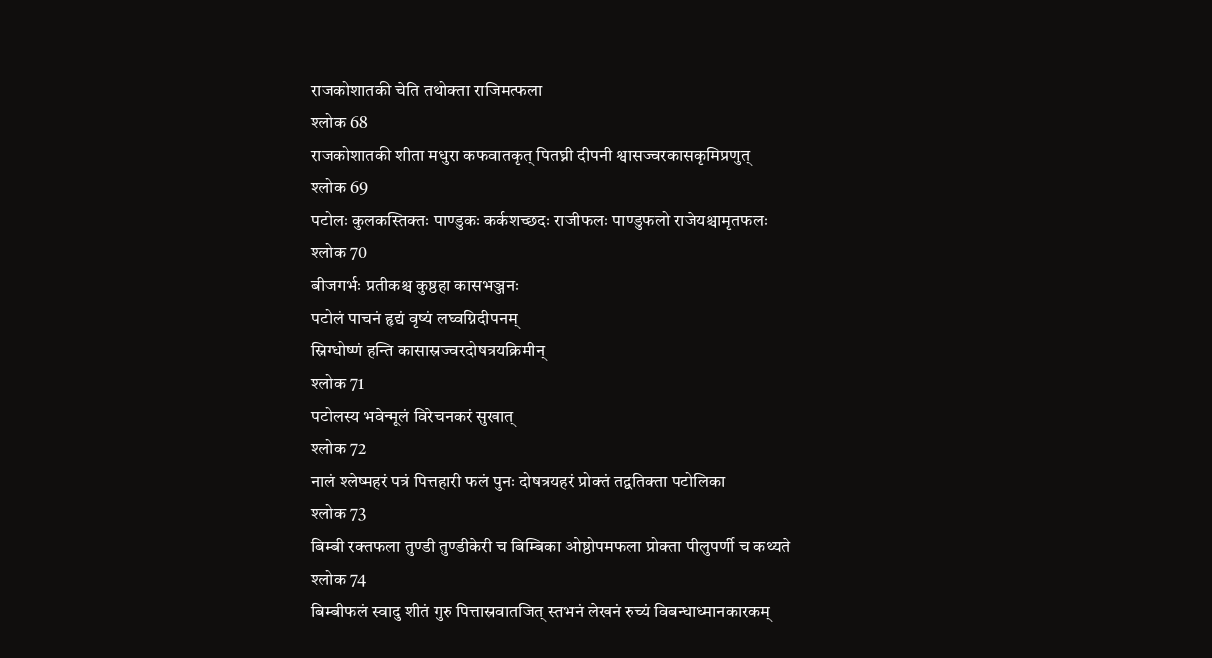राजकोशातकी चेति तथोक्ता राजिमत्फला
श्लोक 68
राजकोशातकी शीता मधुरा कफवातकृत् पितघ्नी दीपनी श्वासज्वरकासकृमिप्रणुत्
श्लोक 69
पटोलः कुलकस्तिक्तः पाण्डुकः कर्कशच्छदः राजीफलः पाण्डुफलो राजेयश्चामृतफलः
श्लोक 70
बीजगर्भः प्रतीकश्च कुष्ठहा कासभञ्जनः
पटोलं पाचनं हृद्यं वृष्यं लघ्वग्निदीपनम्
स्निग्धोष्णं हन्ति कासास्रज्वरदोषत्रयक्रिमीन्
श्लोक 71
पटोलस्य भवेन्मूलं विरेचनकरं सुखात्
श्लोक 72
नालं श्लेष्महरं पत्रं पित्तहारी फलं पुनः दोषत्रयहरं प्रोक्तं तद्वतिक्ता पटोलिका
श्लोक 73
बिम्बी रक्तफला तुण्डी तुण्डीकेरी च बिम्बिका ओष्ठोपमफला प्रोक्ता पीलुपर्णी च कथ्यते
श्लोक 74
बिम्बीफलं स्वादु शीतं गुरु पित्तास्रवातजित् स्तभनं लेखनं रुच्यं विबन्धाध्मानकारकम्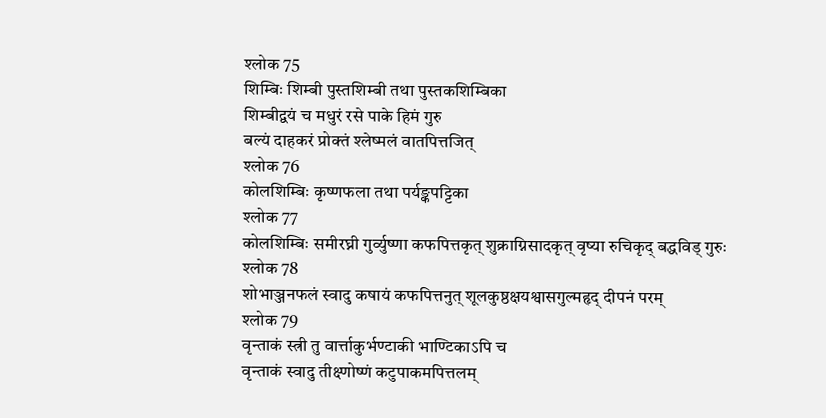श्लोक 75
शिम्बिः शिम्बी पुस्तशिम्बी तथा पुस्तकशिम्बिका
शिम्बीद्वयं च मधुरं रसे पाके हिमं गुरु
बल्यं दाहकरं प्रोक्तं श्लेष्मलं वातपित्तजित्
श्लोक 76
कोलशिम्बिः कृष्णफला तथा पर्यङ्कपट्टिका
श्लोक 77
कोलशिम्बिः समीरघ्नी गुर्व्युष्णा कफपित्तकृत् शुक्राग्निसादकृत् वृष्या रुचिकृद् बद्धविड् गुरुः
श्लोक 78
शोभाञ्जनफलं स्वादु कषायं कफपित्तनुत् शूलकुष्ठक्षयश्वासगुल्महृद् दीपनं परम्
श्लोक 79
वृन्ताकं स्त्री तु वार्त्ताकुर्भण्टाकी भाण्टिकाऽपि च
वृन्ताकं स्वादु तीक्ष्णोष्णं कटुपाकमपित्तलम्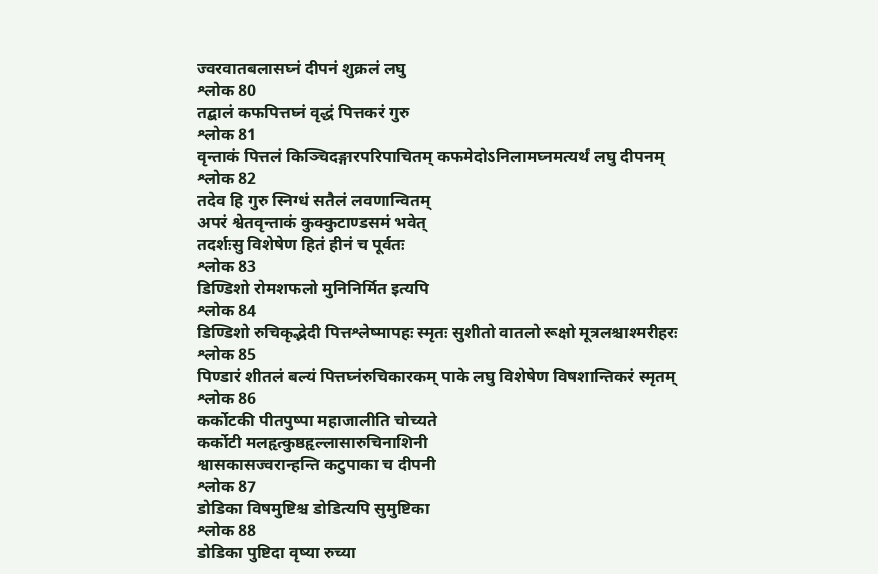ज्वरवातबलासघ्नं दीपनं शुक्रलं लघु
श्लोक 80
तद्बालं कफपित्तघ्नं वृद्धं पित्तकरं गुरु
श्लोक 81
वृन्ताकं पित्तलं किञ्चिदङ्गारपरिपाचितम् कफमेदोऽनिलामघ्नमत्यर्थं लघु दीपनम्
श्लोक 82
तदेव हि गुरु स्निग्धं सतैलं लवणान्वितम्
अपरं श्वेतवृन्ताकं कुक्कुटाण्डसमं भवेत्
तदर्शःसु विशेषेण हितं हीनं च पूर्वतः
श्लोक 83
डिण्डिशो रोमशफलो मुनिनिर्मित इत्यपि
श्लोक 84
डिण्डिशो रुचिकृद्भेदी पित्तश्लेष्मापहः स्मृतः सुशीतो वातलो रूक्षो मूत्रलश्चाश्मरीहरः
श्लोक 85
पिण्डारं शीतलं बल्यं पित्तघ्नंरुचिकारकम् पाके लघु विशेषेण विषशान्तिकरं स्मृतम्
श्लोक 86
कर्कोटकी पीतपुष्पा महाजालीति चोच्यते
कर्कोटी मलहृत्कुष्ठहृल्लासारुचिनाशिनी
श्वासकासज्वरान्हन्ति कटुपाका च दीपनी
श्लोक 87
डोडिका विषमुष्टिश्च डोडित्यपि सुमुष्टिका
श्लोक 88
डोडिका पुष्टिदा वृष्या रुच्या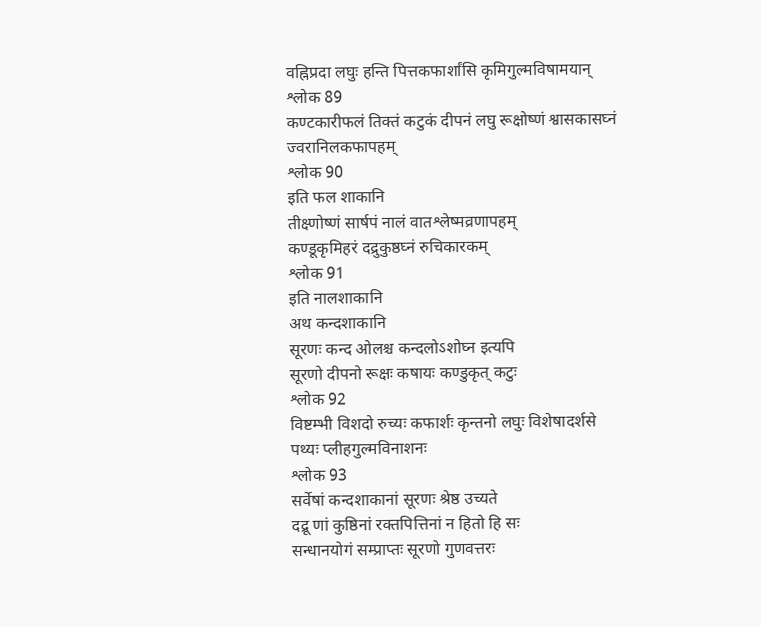वह्निप्रदा लघुः हन्ति पित्तकफार्शांसि कृमिगुल्मविषामयान्
श्लोक 89
कण्टकारीफलं तिक्तं कटुकं दीपनं लघु रूक्षोष्णं श्वासकासघ्नं ज्वरानिलकफापहम्
श्लोक 90
इति फल शाकानि
तीक्ष्णोष्णं सार्षपं नालं वातश्लेष्मव्रणापहम्
कण्डूकृमिहरं दद्रुकुष्ठघ्नं रुचिकारकम्
श्लोक 91
इति नालशाकानि
अथ कन्दशाकानि
सूरणः कन्द ओलश्च कन्दलोऽशोघ्न इत्यपि
सूरणो दीपनो रूक्षः कषायः कण्डुकृत् कटुः
श्लोक 92
विष्टम्भी विशदो रुच्यः कफार्शः कृन्तनो लघुः विशेषादर्शसे पथ्यः प्लीहगुल्मविनाशनः
श्लोक 93
सर्वेषां कन्दशाकानां सूरणः श्रेष्ठ उच्यते
दद्रू णां कुष्ठिनां रक्तपित्तिनां न हितो हि सः
सन्धानयोगं सम्प्राप्तः सूरणो गुणवत्तरः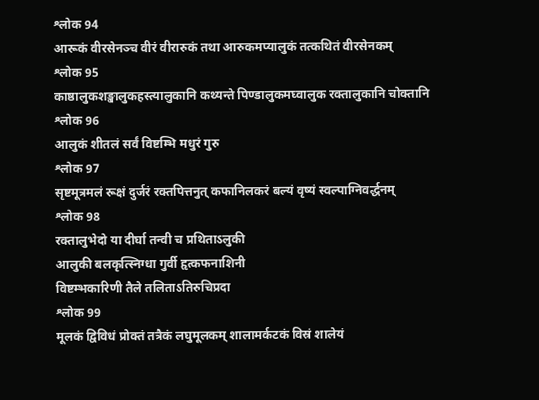श्लोक 94
आरूकं वीरसेनञ्च वीरं वीरारुकं तथा आरुकमप्यालुकं तत्कथितं वीरसेनकम्
श्लोक 95
काष्ठालुकशङ्खालुकहस्त्यालुकानि कथ्यन्ते पिण्डालुकमघ्वालुक रक्तालुकानि चोक्तानि
श्लोक 96
आलुकं शीतलं सर्वं विष्टम्भि मधुरं गुरु
श्लोक 97
सृष्टमूत्रमलं रूक्षं दुर्जरं रक्तपित्तनुत् कफानिलकरं बल्यं वृष्यं स्वल्पाग्निवर्द्धनम्
श्लोक 98
रक्तालुभेदो या दीर्घा तन्वी च प्रथिताऽलुकी
आलुकी बलकृत्स्निग्धा गुर्वी हृत्कफनाशिनी
विष्टम्भकारिणी तैले तलिताऽतिरुचिप्रदा
श्लोक 99
मूलकं द्विविधं प्रोक्तं तत्रैकं लघुमूलकम् शालामर्कटकं विस्रं शालेयं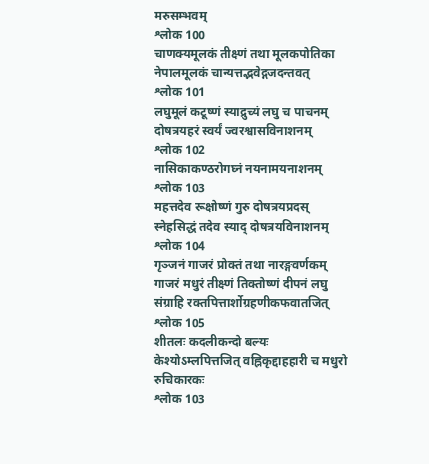मरुसम्भवम्
श्लोक 100
चाणक्यमूलकं तीक्ष्णं तथा मूलकपोतिका नेपालमूलकं चान्यत्तद्भवेद्गजदन्तवत्
श्लोक 101
लघुमूलं कटूष्णं स्याद्रुच्यं लघु च पाचनम् दोषत्रयहरं स्वर्यं ज्वरश्वासविनाशनम्
श्लोक 102
नासिकाकण्ठरोगघ्नं नयनामयनाशनम्
श्लोक 103
महत्तदेव रूक्षोष्णं गुरु दोषत्रयप्रदस् स्नेहसिद्धं तदेव स्याद् दोषत्रयविनाशनम्
श्लोक 104
गृञ्जनं गाजरं प्रोक्तं तथा नारङ्गवर्णकम्
गाजरं मधुरं तीक्ष्णं तिक्तोष्णं दीपनं लघु
संग्राहि रक्तपित्तार्शोग्रहणीकफवातजित्
श्लोक 105
शीतलः कदलीकन्दो बल्यः केश्योऽम्लपित्तजित् वह्निकृद्दाहहारी च मधुरो रुचिकारकः
श्लोक 103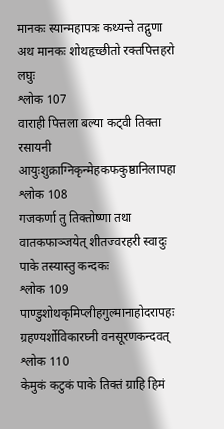मानकः स्यान्महापत्रः कथ्यन्ते तद्गुणा अथ मानकः शोथहृच्छीतो रक्तपित्तहरो लघुः
श्लोक 107
वाराही पित्तला बल्या कट्वी तिक्ता रसायनी आयुःशुक्राग्निकृन्मेहकफकुष्ठानिलापहा
श्लोक 108
गजकर्णा तु तिक्तोष्णा तथा वातकफाञ्जयेत् शीतज्वरहरी स्वादुः पाके तस्यास्तु कन्दकः
श्लोक 109
पाण्डुशोथकृमिप्लीहगुल्मानाहोदरापहः ग्रहण्यर्शोविकारघ्नी वनसूरणकन्दवत्
श्लोक 110
केमुकं कटुकं पाके तिक्तं ग्राहि हिमं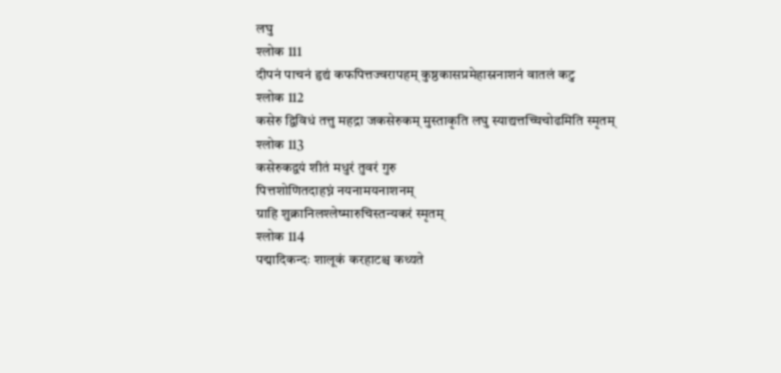लघु
श्लोक 111
दीपनं पाचनं हृद्यं कफपित्तज्वरापहम् कुष्ठकासप्रमेहास्रनाशनं वातलं कटु
श्लोक 112
कसेरु द्विविधं तत्तु महद्रा जकसेरुकम् मुस्ताकृति लघु स्याद्यत्तच्चिचोढमिति स्मृतम्
श्लोक 113
कसेरुकद्वयं शीतं मधुरं तुवरं गुरु
पित्तशोणितदाहघ्नं नयनामयनाशनम्
ग्राहि शुक्रानिलश्लेष्मारुचिस्तन्यकरं स्मृतम्
श्लोक 114
पद्मादिकन्दः शालूकं करहाटश्च कथ्यते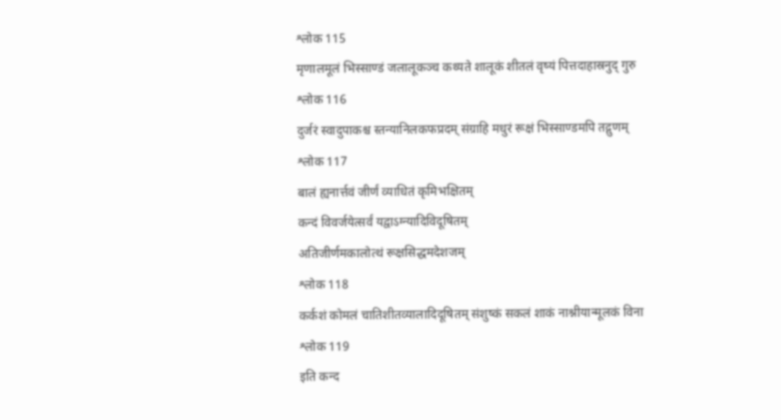श्लोक 115
मृणालमूलं भिस्साण्डं जलालूकञ्च कथ्यते शालूकं शीतलं वृष्यं पित्तदाहास्रनुद् गुरु
श्लोक 116
दुर्जरं स्वादुपाकश्च स्तन्यानिलकफप्रदम् संग्राहि मधुरं रूक्षं भिस्साण्डमपि तद्गुणम्
श्लोक 117
बालं ह्यनार्त्तवं जीर्णं व्याधितं कृमिभक्षितम्
कन्दं विवर्जयेत्सर्वं यद्वाऽग्न्यादिविदूषितम्
अतिजीर्णमकालोत्थं रूक्षसिद्धमदेशजम्
श्लोक 118
कर्कशं कोमलं चातिशीतव्यालादिदूषितम् संशुष्कं सकलं शाकं नाश्नीयान्मूलकं विना
श्लोक 119
इति कन्द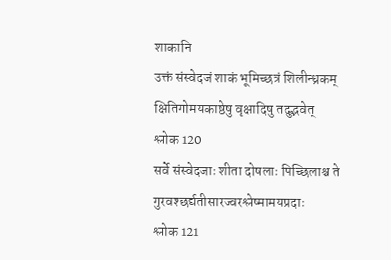शाकानि
उक्तं संस्वेदजं शाकं भूमिच्छत्रं शिलीन्ध्रकम्
क्षितिगोमयकाष्ठेषु वृक्षादिषु तदुद्भवेत्
श्लोक 120
सर्वे संस्वेदजाः शीता दोषलाः पिच्छिलाश्च ते गुरवश्छर्द्यतीसारज्वरश्लेष्मामयप्रदाः
श्लोक 121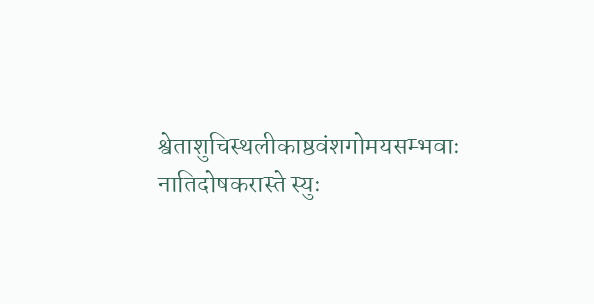श्वेताशुचिस्थलीकाष्ठवंशगोमयसम्भवाः नातिदोषकरास्ते स्युः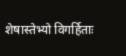शेषास्तेभ्यो विगर्हिताः